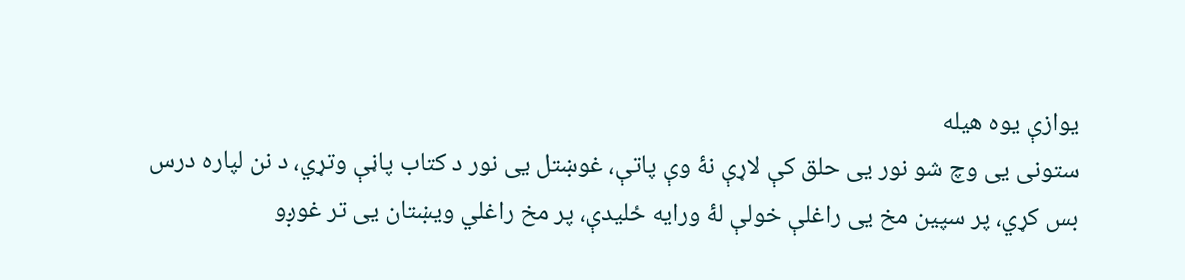یوازې یوه هیله
ستونی یی وچ شو نور یی حلق کې لاړې نۀ وې پاتې، غوښتل یی نور د کتاب پاڼې وتړي، د نن لپاره درس بس کړي، پر سپین مخ یی راغلې خولې لۀ ورایه ځلیدې، پر مخ راغلي ویښتان یی تر غوږو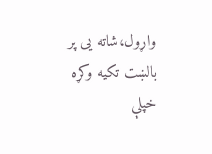واړول،شاته یی پر بالښت تکیه وکړه خپلې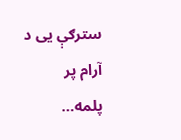سترګې یی د آرام پر پلمه…